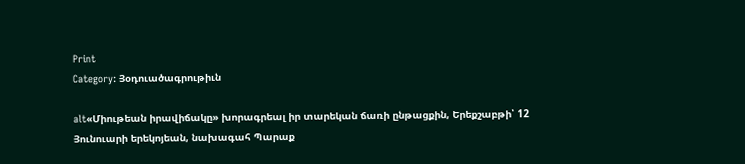Print
Category: Յօդուածագրութիւն

alt«Միութեան իրավիճակը» խորագրեալ իր տարեկան ճառի ընթացքին, Երեքշաբթի՝ 12 Յունուարի երեկոյեան, նախագահ Պարաք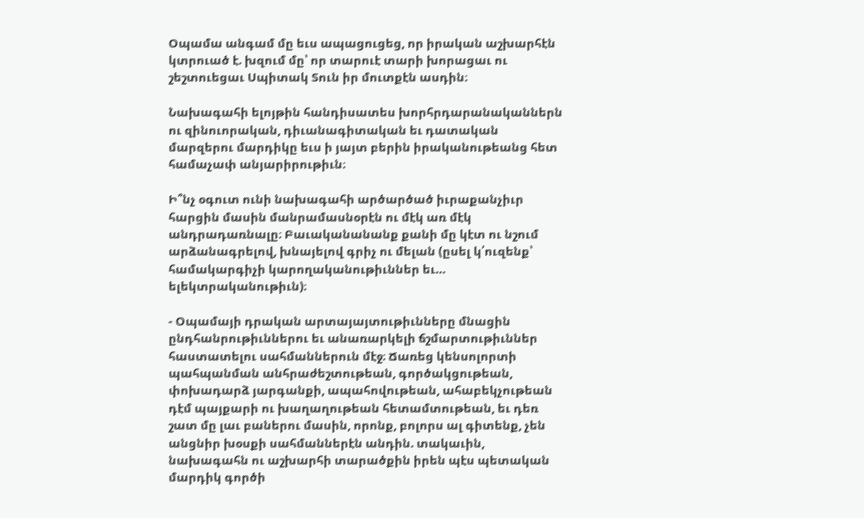Օպամա անգամ մը եւս ապացուցեց, որ իրական աշխարհէն կտրուած է. խզում մը՝ որ տարուէ տարի խորացաւ ու շեշտուեցաւ Սպիտակ Տուն իր մուտքէն ասդին։

Նախագահի ելոյթին հանդիսատես խորհրդարանականներն ու զինուորական, դիւանագիտական եւ դատական մարզերու մարդիկը եւս ի յայտ բերին իրականութեանց հետ համաչափ անյարիրութիւն։

Ի՞նչ օգուտ ունի նախագահի արծարծած իւրաքանչիւր հարցին մասին մանրամասնօրէն ու մէկ առ մէկ անդրադառնալը։ Բաւականանանք քանի մը կէտ ու նշում արձանագրելով, խնայելով գրիչ ու մելան (ըսել կ՛ուզենք՝ համակարգիչի կարողականութիւններ եւ… ելեկտրականութիւն)։

- Օպամայի դրական արտայայտութիւնները մնացին ընդհանրութիւններու եւ անառարկելի ճշմարտութիւններ հաստատելու սահմաններուն մէջ։ Ճառեց կենսոլորտի պահպանման անհրաժեշտութեան, գործակցութեան, փոխադարձ յարգանքի, ապահովութեան, ահաբեկչութեան դէմ պայքարի ու խաղաղութեան հետամտութեան, եւ դեռ շատ մը լաւ բաներու մասին, որոնք, բոլորս ալ գիտենք, չեն անցնիր խօսքի սահմաններէն անդին. տակաւին, նախագահն ու աշխարհի տարածքին իրեն պէս պետական մարդիկ գործի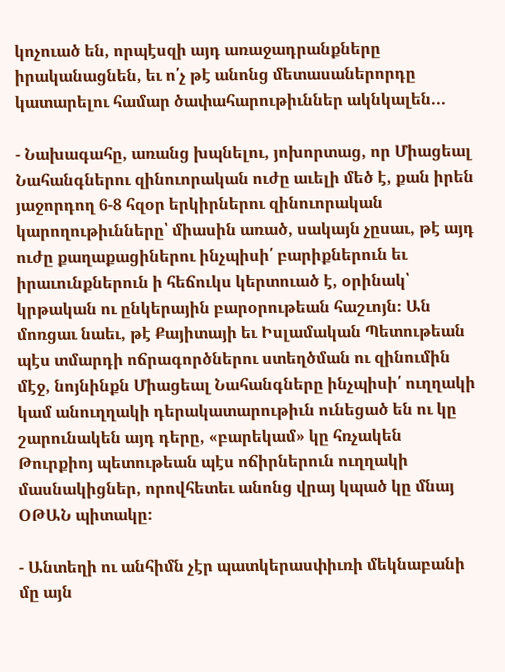կոչուած են, որպէսզի այդ առաջադրանքները իրականացնեն, եւ ո՛չ թէ անոնց մետասաներորդը կատարելու համար ծափահարութիւններ ակնկալեն...

- Նախագահը, առանց խպնելու, յոխորտաց, որ Միացեալ Նահանգներու զինուորական ուժը աւելի մեծ է, քան իրեն յաջորդող 6-8 հզօր երկիրներու զինուորական կարողութիւնները՝ միասին առած, սակայն չըսաւ, թէ այդ ուժը քաղաքացիներու ինչպիսի՛ բարիքներուն եւ իրաւունքներուն ի հեճուկս կերտուած է, օրինակ՝ կրթական ու ընկերային բարօրութեան հաշւոյն։ Ան մոռցաւ նաեւ, թէ Քայիտայի եւ Իսլամական Պետութեան պէս տմարդի ոճրագործներու ստեղծման ու զինումին մէջ, նոյնինքն Միացեալ Նահանգները ինչպիսի՛ ուղղակի կամ անուղղակի դերակատարութիւն ունեցած են ու կը շարունակեն այդ դերը, «բարեկամ» կը հռչակեն Թուրքիոյ պետութեան պէս ոճիրներուն ուղղակի մասնակիցներ, որովհետեւ անոնց վրայ կպած կը մնայ ՕԹԱՆ պիտակը։

- Անտեղի ու անհիմն չէր պատկերասփիւռի մեկնաբանի մը այն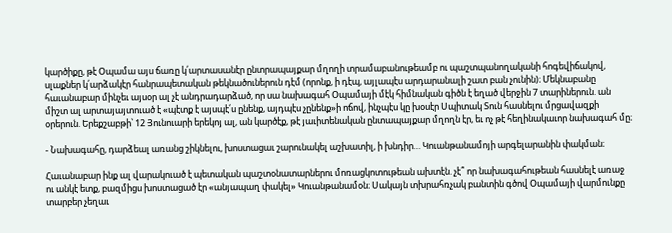կարծիքը, թէ Օպամա այս ճառը կ՛արտասանէր ընտրապայքար մղողի տրամաբանութեամբ ու պաշտպանողականի հոգեվիճակով, սլաքներ կ՛արձակէր հանրապետական թեկնածուներուն դէմ (որոնք, ի դէպ, այլապէս արդարանալի շատ բան չունին)։ Մեկնաբանը հաւանաբար մինչեւ այսօր ալ չէ անդրադարձած, որ սա նախագահ Օպամայի մէկ հիմնական գիծն է եղած վերջին 7 տարիներուն. ան միշտ ալ արտայայտուած է «պէտք է այսպէ՛ս ընենք, այդպէս չընենք»ի ոճով, ինչպէս կը խօսէր Սպիտակ Տուն հասնելու մրցավազքի օրերուն. Երեքշաբթի՝ 12 Յունուարի երեկոյ ալ, ան կարծէք, թէ յաւիտենական ընտապայքար մղողն էր, եւ ոչ թէ հեղինակաւոր նախագահ մը։

- Նախագահը, դարձեալ առանց շիկնելու, խոստացաւ շարունակել աշխատիլ, ի խնդիր… Կուանթանամոյի արգելարանին փակման։

Հաւանաբար ինք ալ վարակուած է պետական պաշտօնատարներու մոռացկոտութեան ախտէն. չէ՞ որ նախագահութեան հասնելէ առաջ ու անկէ ետք, բազմիցս խոստացած էր «անյապաղ փակել» Կուանթանամօն։ Սակայն տխրահռչակ բանտին գծով Օպամայի վարմունքը տարբեր չեղաւ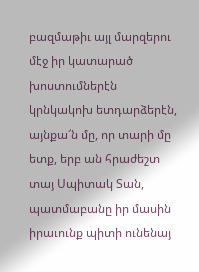բազմաթիւ այլ մարզերու մէջ իր կատարած խոստումներէն կրնկակոխ ետդարձերէն, այնքա՜ն մը, որ տարի մը ետք, երբ ան հրաժեշտ տայ Սպիտակ Տան, պատմաբանը իր մասին իրաւունք պիտի ունենայ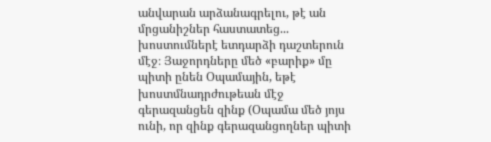անվարան արձանագրելու, թէ ան մրցանիշներ հաստատեց... խոստումներէ ետդարձի դաշտերուն մէջ։ Յաջորդները մեծ «բարիք» մը պիտի ընեն Օպամային, եթէ խոստմնադրժութեան մէջ գերազանցեն զինք (Օպամա մեծ յոյս ունի, որ զինք գերազանցողներ պիտի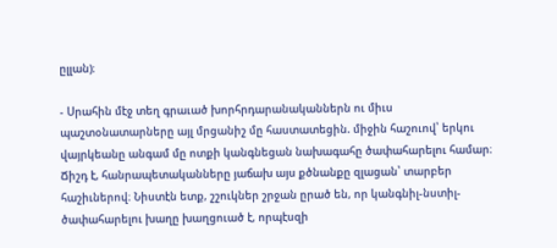ըլլան)։

- Սրահին մէջ տեղ գրաւած խորհրդարանականներն ու միւս պաշտօնատարները այլ մրցանիշ մը հաստատեցին. միջին հաշուով՝ երկու վայրկեանը անգամ մը ոտքի կանգնեցան նախագահը ծափահարելու համար։ Ճիշդ է, հանրապետականները յաճախ այս քծնանքը զլացան՝ տարբեր հաշիւներով։ Նիստէն ետք, շշուկներ շրջան ըրած են, որ կանգնիլ-նստիլ-ծափահարելու խաղը խաղցուած է, որպէսզի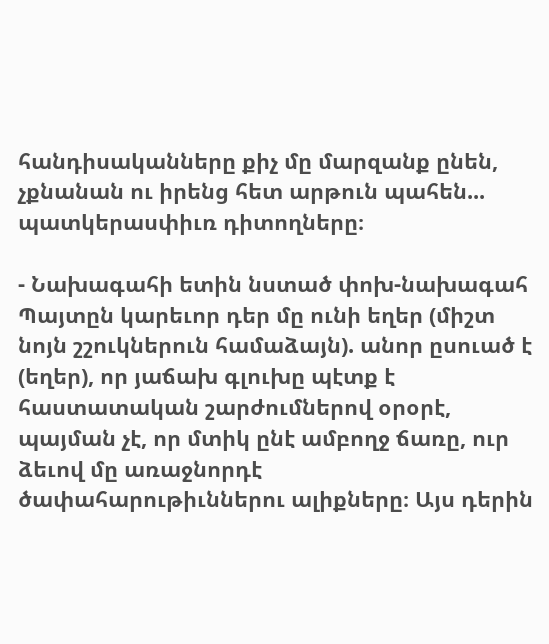հանդիսականները քիչ մը մարզանք ընեն, չքնանան ու իրենց հետ արթուն պահեն... պատկերասփիւռ դիտողները։

- Նախագահի ետին նստած փոխ-նախագահ Պայտըն կարեւոր դեր մը ունի եղեր (միշտ նոյն շշուկներուն համաձայն). անոր ըսուած է (եղեր), որ յաճախ գլուխը պէտք է հաստատական շարժումներով օրօրէ, պայման չէ, որ մտիկ ընէ ամբողջ ճառը, ուր ձեւով մը առաջնորդէ ծափահարութիւններու ալիքները։ Այս դերին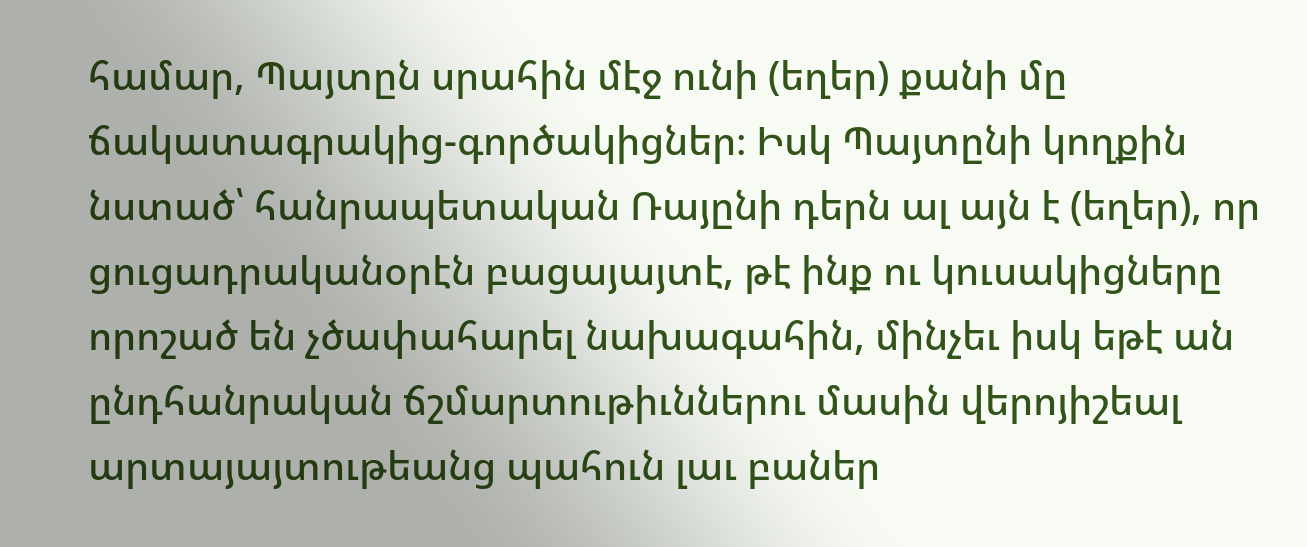համար, Պայտըն սրահին մէջ ունի (եղեր) քանի մը ճակատագրակից-գործակիցներ։ Իսկ Պայտընի կողքին նստած՝ հանրապետական Ռայընի դերն ալ այն է (եղեր), որ ցուցադրականօրէն բացայայտէ, թէ ինք ու կուսակիցները որոշած են չծափահարել նախագահին, մինչեւ իսկ եթէ ան ընդհանրական ճշմարտութիւններու մասին վերոյիշեալ արտայայտութեանց պահուն լաւ բաներ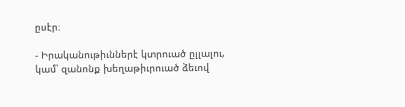ըսէր։

- Իրականութիւններէ կտրուած ըլլալու, կամ՝ զանոնք խեղաթիւրուած ձեւով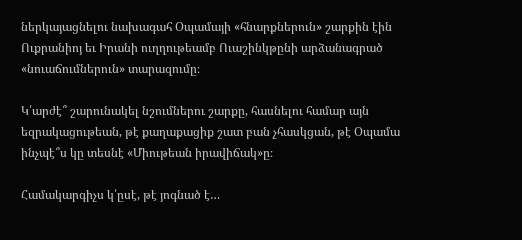ներկայացնելու նախագահ Օպամայի «հնարքներուն» շարքին էին Ուքրանիոյ եւ Իրանի ուղղութեամբ Ուաշինկթընի արձանագրած «նուաճումներուն» տարազումը։

Կ՛արժէ՞ շարունակել նշումներու շարքը, հասնելու համար այն եզրակացութեան, թէ քաղաքացիք շատ բան չհասկցան, թէ Օպամա ինչպէ՞ս կը տեսնէ «Միութեան իրավիճակ»ը։

Համակարգիչս կ՛ըսէ, թէ յոգնած է…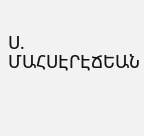Ս. ՄԱՀՍԷՐԷՃԵԱՆ